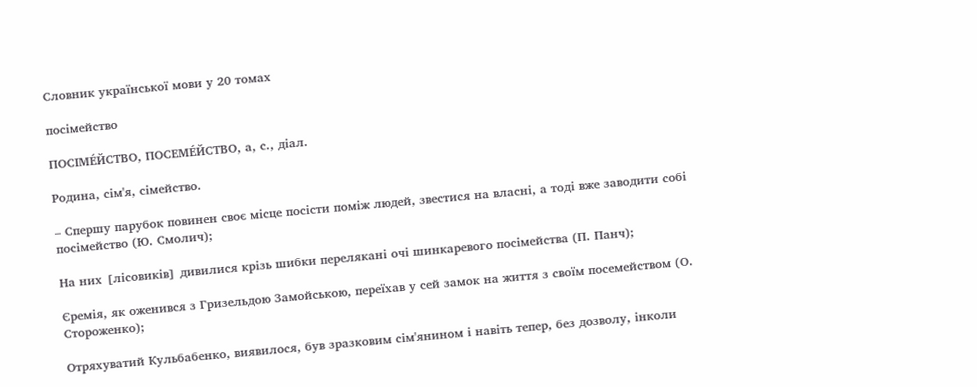Словник української мови у 20 томах

посімейство

ПОСІМЕ́ЙСТВО, ПОСЕМЕ́ЙСТВО, а, с., діал.

Родина, сім'я, сімейство.

– Спершу парубок повинен своє місце посісти поміж людей, звестися на власні, а тоді вже заводити собі посімейство (Ю. Смолич);

На них [лісовиків] дивилися крізь шибки перелякані очі шинкаревого посімейства (П. Панч);

Єремія, як оженився з Гризельдою Замойською, переїхав у сей замок на життя з своїм посемейством (О. Стороженко);

Отряхуватий Кульбабенко, виявилося, був зразковим сім'янином і навіть тепер, без дозволу, інколи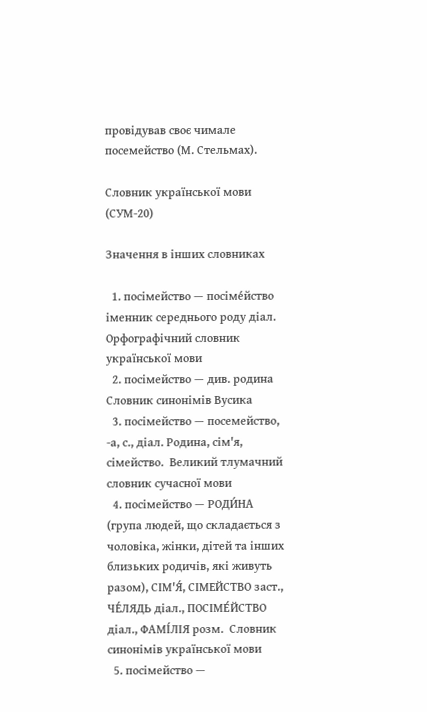провідував своє чимале посемейство (М. Стельмах).

Словник української мови (СУМ-20)

Значення в інших словниках

  1. посімейство — посіме́йство іменник середнього роду діал.  Орфографічний словник української мови
  2. посімейство — див. родина  Словник синонімів Вусика
  3. посімейство — посемейство, -а, с., діал. Родина, сім'я, сімейство.  Великий тлумачний словник сучасної мови
  4. посімейство — РОДИ́НА (група людей, що складається з чоловіка, жінки, дітей та інших близьких родичів, які живуть разом), СІМ'Я́, СІМЕЙСТВО заст., ЧЕ́ЛЯДЬ діал., ПОСІМЕ́ЙСТВО діал., ФАМІ́ЛІЯ розм.  Словник синонімів української мови
  5. посімейство —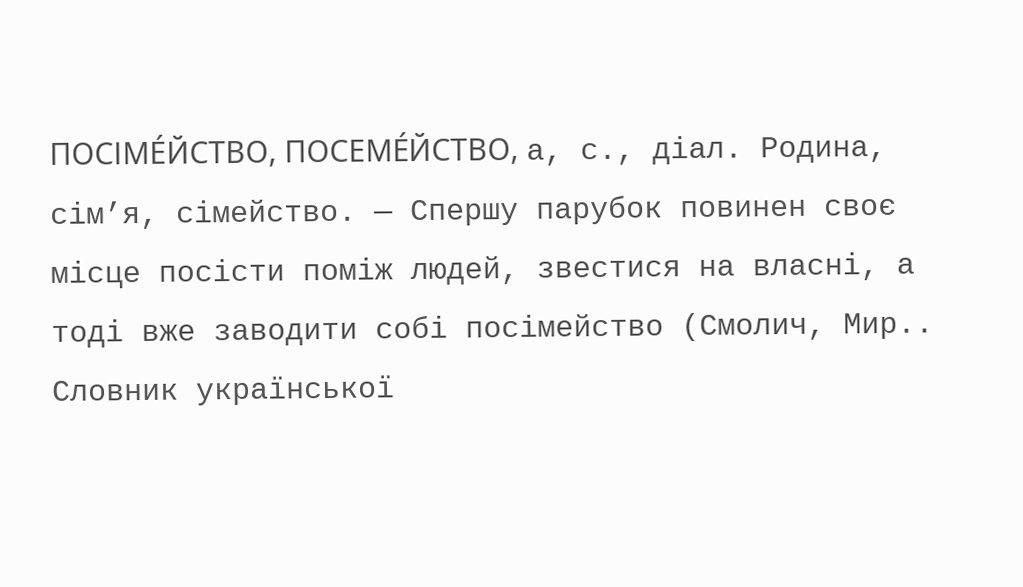ПОСІМЕ́ЙСТВО, ПОСЕМЕ́ЙСТВО, а, с., діал. Родина, сім’я, сімейство. — Спершу парубок повинен своє місце посісти поміж людей, звестися на власні, а тоді вже заводити собі посімейство (Смолич, Мир..  Словник української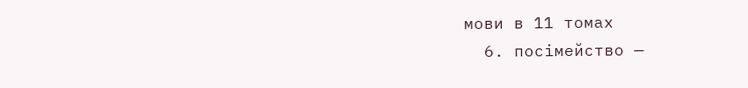мови в 11 томах
  6. посімейство —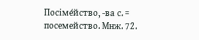Посіме́йство, -ва с. = посемейство. Мнж. 72.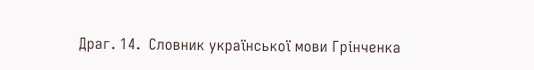Драг. 14.  Словник української мови Грінченка